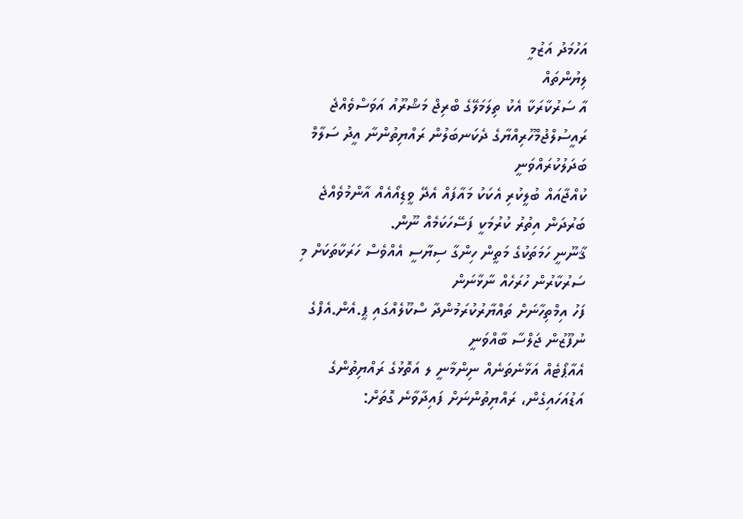އަހުމަދު އަޒުމީ
ލިޔުންތައް
އާ ސަރުކާރަކާ އެކު ތިލަމަލޭގެ ބްރިޖް މަޝްރޫއު އަވަސްވެއްޖެ
ރައީސުލްޖުމްހޫރިއްޔާގެ ދެކަނބަލުން ރައްޔިތުންނާ އީދު ސަލާމް ބަދަލުކުރައްވަނީ
ކުއްޖާއައް ބުލީކުރި އެކަކު މައާފައް އެދޭ ވީޑިއޯއެއް އާންމުވެއްޖެ
ބަރުދަން އިތުރު ކުރުމަކީ ފަސޭހަކަމެއް ނޫން.
ޤާނޫނީ ހަމަތަކުގެ މަތީން ހިންގާ ސިޔާސީ އެއްވެސް ހަރަކާތަކަށް މި ސަރުކާރުން ހުރަހެއް ނާޅާނަން
ފަހު އިމްތިހާނަށް ތައްޔާރުކުރަމުންދާ ސްކޫލެއްގައި ޕީ.އެން.އެފްގެ ނުފޫޒުން ޖަލްސާ ބާއްވަނީ
އެއާޕޯޓެއް އަޅާނެތަނެއް ނިންމާނީ ލ އަތޮޅުގެ ރައްޔިތުންގެ އަޑުއަހައިގެން، ރައްޔިތުންނަށް ފައިދާވާނެ ގޮތަށް: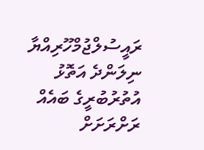ރައީސުލްޖުމްހޫރިއްޔާ
ނިލަންދެ އަތޮޅު އުތުރުބުރީގެ ބައެއް ރަށްރަށަށް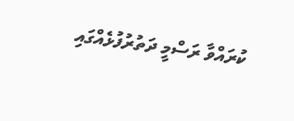ކުރައްވާ ރަސްމީ ދަތުރުފުޅެއްގައި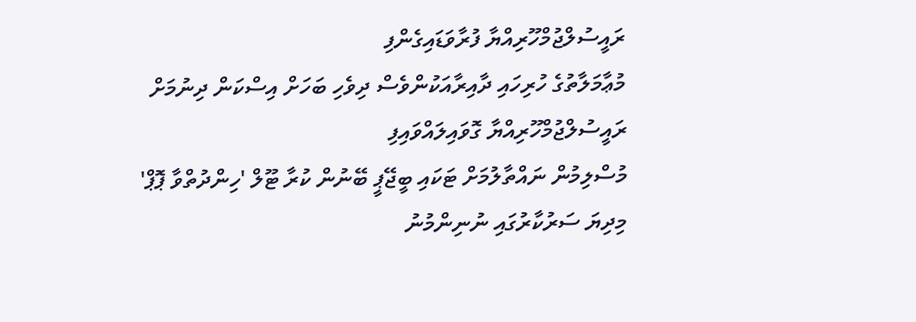ރައީސުލްޖުމްހޫރިއްޔާ ފުރާވަޑައިގެންފި
މުޢާމަލާތުގެ ހުރިހައި ދާއިރާއަކުންވެސް ދިވެހި ބަހަށް އިސްކަން ދިނުމަށް ރައީސުލްޖުމްހޫރިއްޔާ ގޮވައިލައްވައިފި
މުސްލިމުން ނައްތާލުމަށް ޓަކައި ބީޖޭޕީ ބޭނުން ކުރާ ޓޫލް 'ހިންދުތްވާ ޕޮޕް'
މިދިޔަ ސަރުކާރުގައި ނުނިންމުނު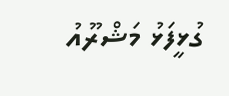ގުޅީފަޅު މަޝްރޫއު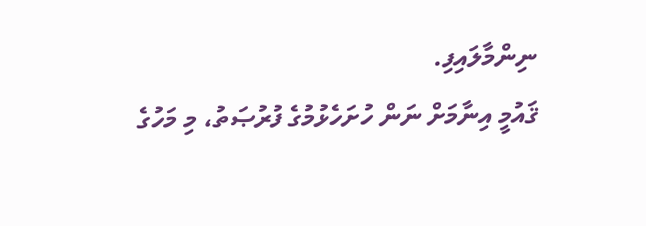ނިންމާލައިފި.
ޤައުމީ އިނާމަށް ނަން ހުށަހެޅުމުގެ ފުރުޞަތު، މި މަހުގެ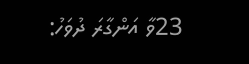23ވާ އަންގާރަ ދުވަހު: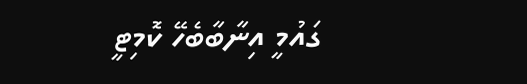ގައުމީ އިނާބާބެހޭ ކޮމިޓީ